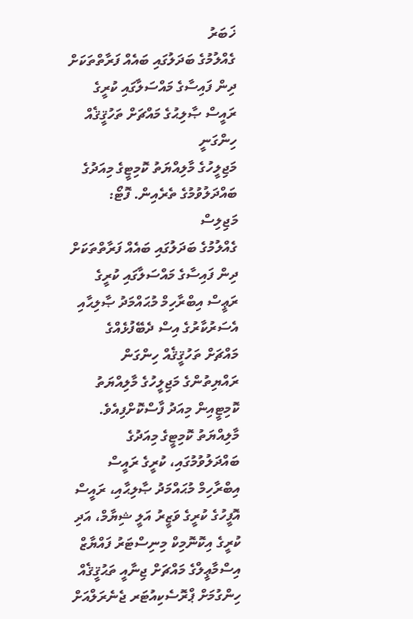ޚަބަރު
ގެއްލުމުގެ ބަދަލުގައި ބައެއް ފަރާތްތަކަށް ދިން ފައިސާގެ މައްސަލާގައި ކުރީގެ ރައީސް ޞާލިޙުގެ މައްޗަށް ތަހުޤީޤެއް ހިންގަނީ
މަޖިލީހުގެ މާލިއްޔަތު ކޮމިޓީގެ މިއަދުގެ ބައްދަލުވުމުގެ ތެރެއިން. ފޮޓޯ: މަޖިލިސް
ގެއްލުމުގެ ބަދަލުގައި ބައެއް ފަރާތްތަކަށް ދިން ފައިސާގެ މައްސަލާގައި ކުރީގެ ރަޢީސް އިބްރާހިމް މުޙައްމަދު ޞާލިޙާއި އެސަރުކާރުގެ އިސް ދެބޭފުޅެއްގެ މައްޗަށް ތަހުޤީޤެއް ހިންގަން ރައްޔިތުންގެ މަޖިލީހުގެ މާލިއްޔަތު ކޮމިޓީއިން މިއަދު ފާސްކޮށްފިއެވެ.
މާލިއްޔަތު ކޮމިޓީގެ މިއަދުގެ ބައްދަލުވުމުގައި، ކުރީގެ ރައީސް އިބްރާހިމް މުޙައްމަދު ޞާލިޙާއި، ރައީސް އޮފީހުގެ ކުރީގެ ވަޒީރު އަލީ ޝިޔާމް، އަދި ކުރީގެ އިކޮނޮމިކް މިނިސްޓަރު ފައްޔާޒް އިސްމާޢީލްގެ މައްޗަށް ޖިނާއީ ތަޙުޤީޤެއް ހިންގުމަށް ޕްރޮސެކިއުޓަރ ޖެނެރަލްއަށް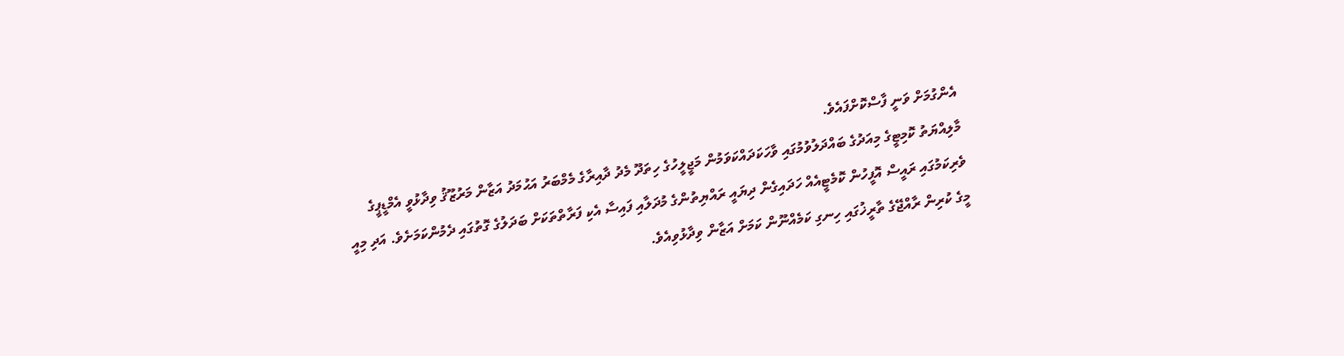އެންގުމަށް ވަނީ ފާސްކޮށްފައެވެ.
މާލިއްޔަތު ކޮމިޓީގެ މިއަދުގެ ބައްދަލުވުމުގައި ވާހަކަދައްކަވަމުން މަޖީލީހުގެ ހިތަދޫ މެދު ދާއިރާގެ މެމްބަރު އަޙުމަދު އަޒާން މަރުޒޫޤު ވިދާޅުވީ އެމްޑީޕީގެ ވެރިކަމުގައި ރައީސް އޮފީހުން ކޮމެޓީއެއް ހަދައިގެން ދިޔައީ ރައްޔިތުންގެ މުދަލާއި ފައިސާ އެކި ފަރާތްތަކަށް ބަދަލުގެ ގޮތުގައި ދެމުންކަމަށެވެ. އަދި މިއީ މީގެ ކުރިން ރާއްޖޭގެ ތާރީޚުގައި ހިނގި ކަމެއްނޫން ކަމަށް އަޒާން ވިދާޅުވިއެވެ.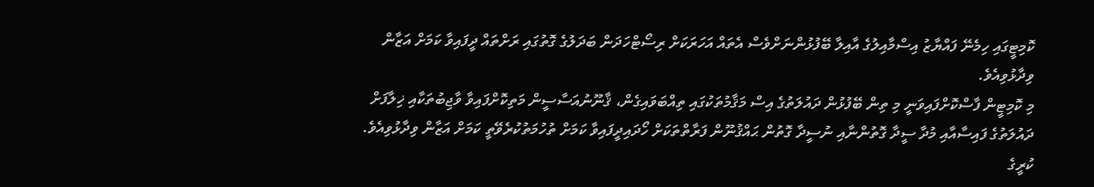ކޮމިޓީގައި ހިމެނޭ ފައްޔާޒު އިސްމާއިލުގެ އާއިލާ ބޭފުޅުންނަށްވެސް އެތައް އަހަރަކަށް ރިސޯޓްހަދަން ބަދަލުގެ ގޮތުގައި ރަށްތައް ދީފައިވާ ކަމަށް އަޒާން ވިދާޅުވިއެވެ.
މި ކޮމިޓީން ފާސްކޮށްފައިވަނީ މި ތިން ބޭފުޅުން ދައުލަތުގެ އިސް މަޤާމުތަކުގައި ތިއްބަވައިގެން، ޤާނޫނުއަސާސީން މަތިކޮށްފައިވާ ވާޖިބުތަކާއި ޚިލާފަށް ދައުލަތުގެ ފައިސާއާއި މުދާ ސީދާ ގޮތުންނާއި ނުސީދާ ގޮތުން ޙައްޤުނޫން ފަރާތްތަކަށް ހޯދައިދީފައިވާ ކަމަށް ތުހުމަތުކުރެވޭތީ ކަމަށް އަޒާން ވިދާޅުވިއެވެ.
ކުރީގެ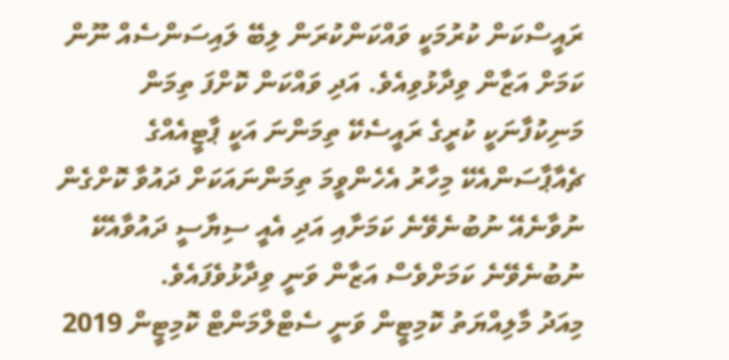ރައީސްކަން ކުރުމަކީ ވައްކަންކުރަން ލިބޭ ލައިސަންސެއް ނޫން ކަމަށް އަޒާން ވިދާޅުވިއެވެ. އަދި ވައްކަން ކޮށްފަ ތިމަން މަނިކުފާނަކީ ކުރީގެ ރައީސެކޭ ތިމަންނަ އަކީ ޕާޓީއެއްގެ ޗެއާޕާސަންއެކޭ މިހާރު އެހެންވީމަ ތިމަންނައަކަށް ދައުވާ ކޮށްގެން ނުވާނެއޭ ނުބުނެވޭނެ ކަމަށާއި އަދި އެއީ ސިޔާސީ ދައުވާއެކޭ ނުބުނެވޭނެ ކަމަށްވެސް އަޒާން ވަނީ ވިދާޅުވެފައެވެ.
މިއަދު މާލިއްޔަތު ކޮމިޓީން ވަނީ ސެޓްލްމަންޓް ކޮމިޓީން 2019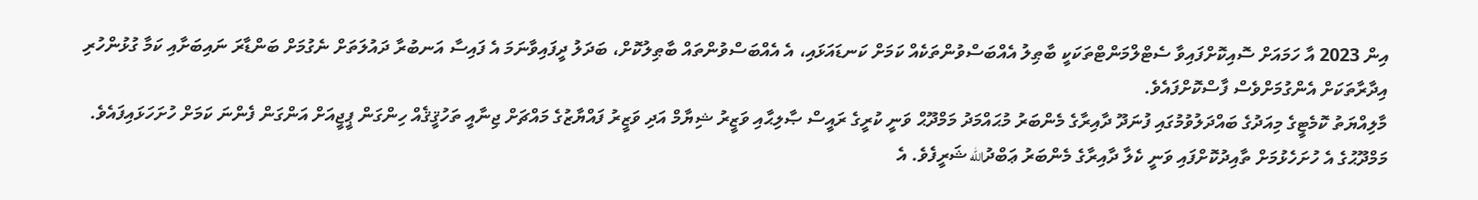އިން 2023 އާ ހަމައަށް ސޮއިކޮށްފައިވާ ސެޓްލްމަންޓްތަކަކީ ބާޠިލު އެއްބަސްވުންތަކެއް ކަމަށް ކަނޑައަޅައި، އެ އެއްބަސްވުންތައް ބާޠިލުކޮށް، ބަދަލު ދީފައިވާނަމަ އެ ފައިސާ އަނބުރާ ދައުލަތަށް ނެގުމަށް ބަންޑާރަ ނައިބަށާއި ކަމާ ގުޅުންހުރި އިދާރާތަކަށް އެންގުމަށްވެސް ފާސްކޮށްފައެވެ.
މާލިއްޔަތު ކޮމެޓީގެ މިއަދުގެ ބައްދަލުވުމުގައި ފުނަދޫ ދާއިރާގެ މެންބަރު މުޙައްމަދު މަމްދޫޙް ވަނީ ކުރީގެ ރައީސް ޞާލިޙާއި ވަޒީރު ޝިޔާމް އަދި ވަޒީރު ފައްޔާޒުގެ މައްޗަށް ޖިނާއީ ތަހުޤީޤެއް ހިންގަން ޕީޖީއަށް އަންގަން ފެންނަ ކަމަށް ހުށަހަޅައިފައެވެ.
މަމްދޫޙުގެ އެ ހުށަހެޅުމަށް ތާއިދުކޮށްފައި ވަނީ ކެލާ ދާއިރާގެ މެންބަރު ޢަބްދުالله ޝަރީފެވެ. އެ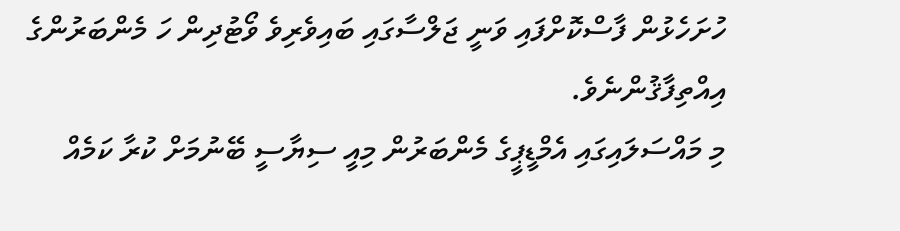ހުށަހެޅުން ފާސްކޮށްފައި ވަނީ ޖަލްސާގައި ބައިވެރިވެ ވޯޓުދިން ހަ މެންބަރުންގެ އިއްތިފާޤުންނެވެ.
މި މައްސަލައިގައި އެމްޑީޕީގެ މެންބަރުން މިއީ ސިޔާސީ ބޭނުމަށް ކުރާ ކަމެއް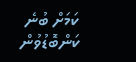ކަމަށް ބުނެ ކަންބޮޑުވުން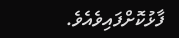ފާޅުކޮށްފައިވެއެވެ.